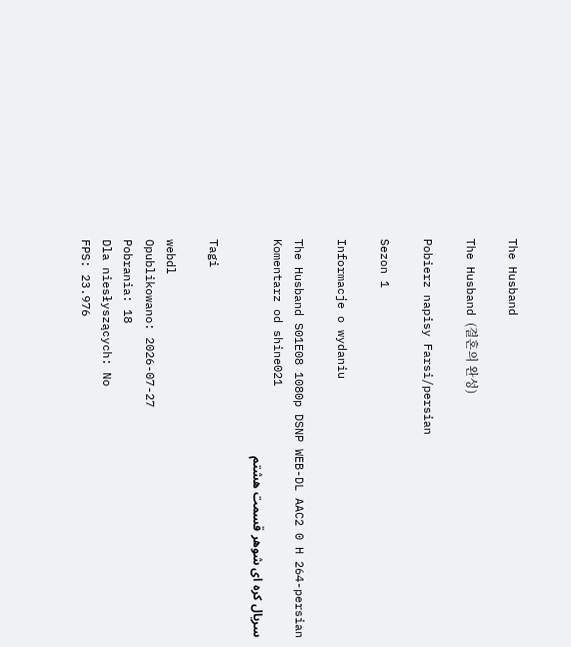The Husband

The Husband (결혼의 완성)

Pobierz napisy Farsi/persian

Sezon 1

Informacje o wydaniu

The Husband S01E08 1080p DSNP WEB-DL AAC2 0 H 264-persian
Komentarz od shine021
سریال کره ای شوهر قسمت هشتم

Tagi

webdl
Opublikowano: 2026-07-27
Pobrania: 18
Dla niesłyszących: No
FPS: 23.976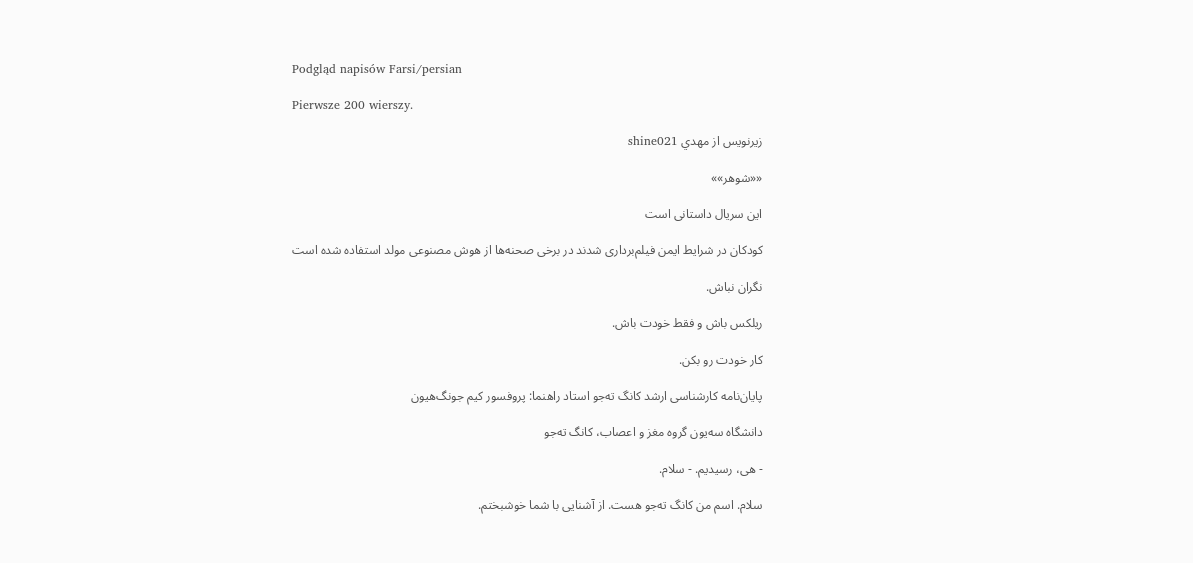Podgląd napisów Farsi/persian

Pierwsze 200 wierszy.

زيرنويس از مهدي shine021

««شوهر»»

این سریال داستانی است

کودکان در شرایط ایمن فیلم‌برداری شدند در برخی صحنه‌ها از هوش مصنوعی مولد استفاده شده است

نگران نباش.

ریلکس باش و فقط خودت باش.

کار خودت رو بکن.

پایان‌نامه کارشناسی ارشد کانگ ته‌جو استاد راهنما: پروفسور کیم جونگ‌هیون

دانشگاه سه‌یون گروه مغز و اعصاب، کانگ ته‌جو

- هی، رسیدیم. - سلام.

سلام. اسم من کانگ ته‌جو هست. از آشنایی با شما خوشبختم.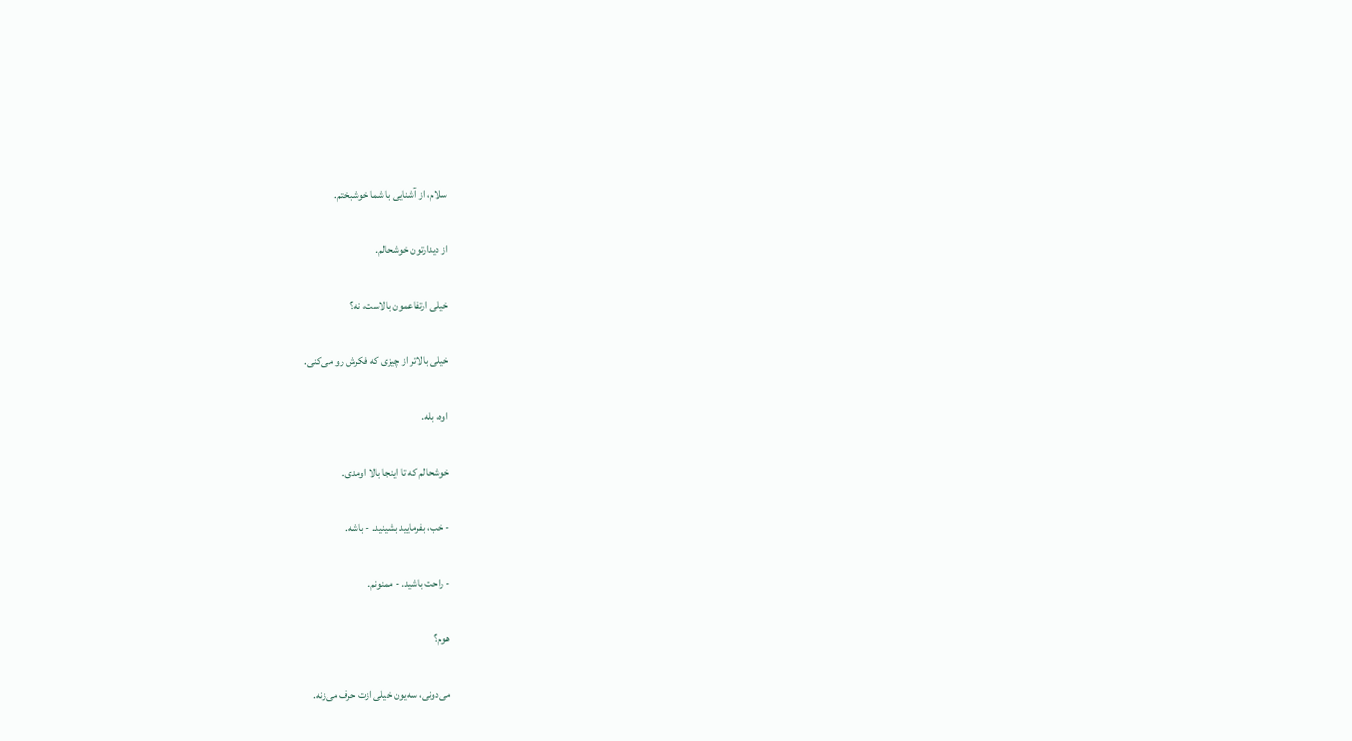سلام، از آشنایی با شما خوشبختم.

از دیدارتون خوشحالم.

خیلی ارتفاعمون بالاست، نه؟

خیلی بالاتر از چیزی که فکرش رو می‌کنی.

اوه، بله.

خوشحالم که تا اینجا بالا اومدی.

- خب، بفرمایید بشینید. - باشه.

- راحت باشید. - ممنونم.

هوم؟

می‌دونی، سه‌یون خیلی ازت حرف می‌زنه.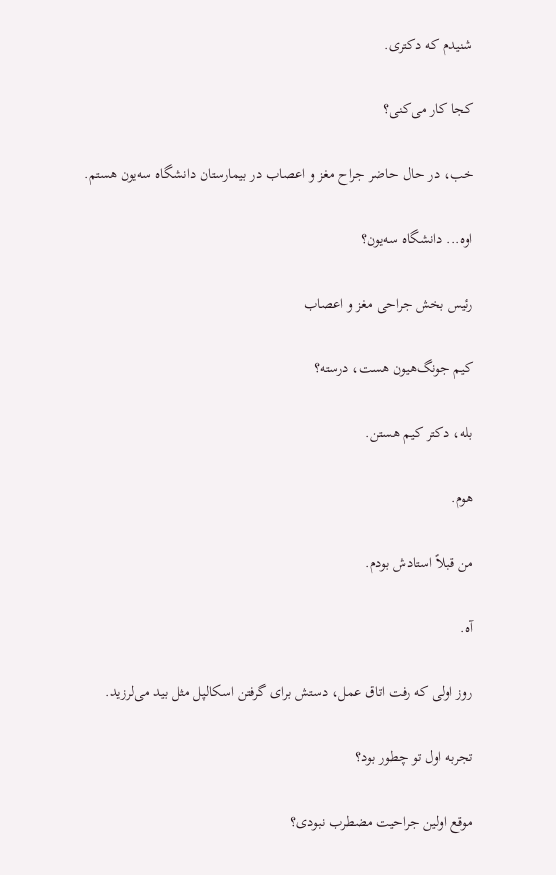شنیدم که دکتری.

کجا کار می‌کنی؟

خب، در حال حاضر جراح مغز و اعصاب در بیمارستان دانشگاه سه‌یون هستم.

اوه... دانشگاه سه‌یون؟

رئیس بخش جراحی مغز و اعصاب

کیم جونگ‌هیون هست، درسته؟

بله، دکتر کیم هستن.

هوم.

من قبلاً استادش بودم.

آه.

روز اولی که رفت اتاق عمل، دستش برای گرفتن اسکالپل مثل بید می‌لرزید.

تجربه اول تو چطور بود؟

موقع اولین جراحیت مضطرب نبودی؟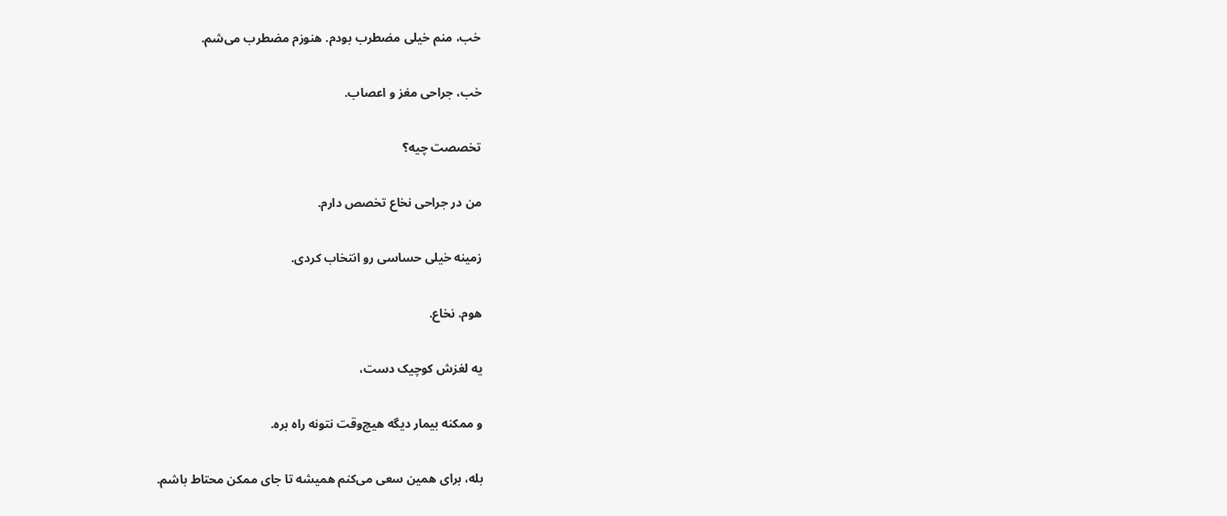خب، منم خیلی مضطرب بودم. هنوزم مضطرب می‌شم.

خب، جراحی مغز و اعصاب.

تخصصت چیه؟

من در جراحی نخاع تخصص دارم.

زمینه خیلی حساسی رو انتخاب کردی.

هوم. نخاع.

یه لغزش کوچیک دست،

و ممکنه بیمار دیگه هیچ‌وقت نتونه راه بره.

بله، برای همین سعی می‌کنم همیشه تا جای ممکن محتاط باشم.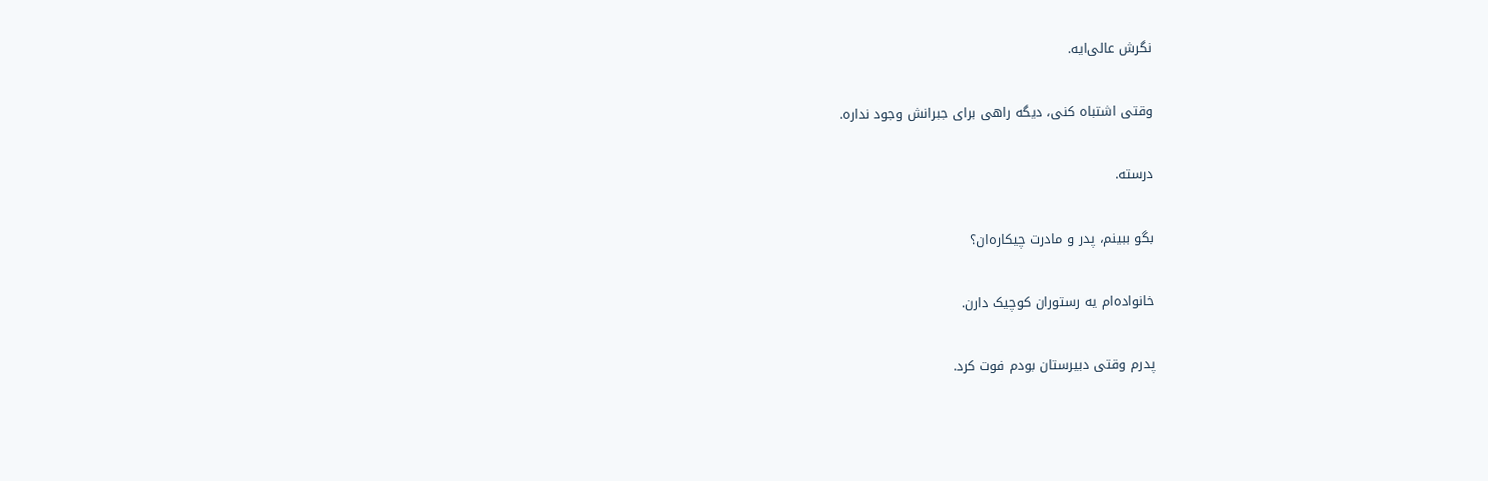نگرش عالی‌ایه.

وقتی اشتباه کنی، دیگه راهی برای جبرانش وجود نداره.

درسته.

بگو ببینم، پدر و مادرت چیکاره‌ان؟

خانواده‌ام یه رستوران کوچیک دارن.

پدرم وقتی دبیرستان بودم فوت کرد.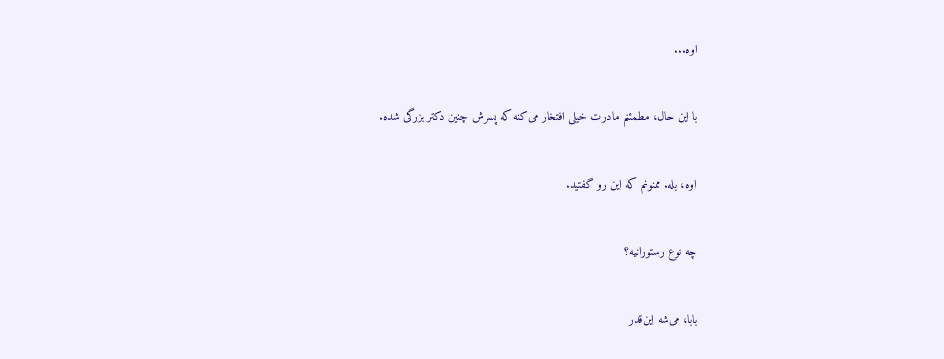اوه...

با این حال، مطمئنم مادرت خیلی افتخار می‌کنه که پسرش چنین دکتر بزرگی شده.

اوه، بله. ممنونم که این رو گفتید.

چه نوع رستورانیه؟

بابا، می‌شه این‌قدر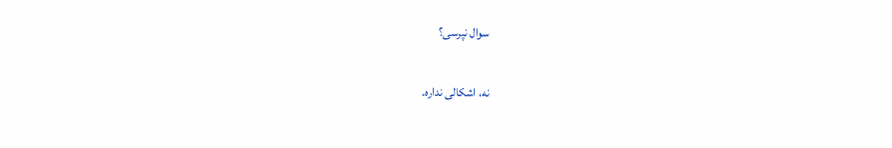سوال نپرسی؟

نه، اشکالی نداره.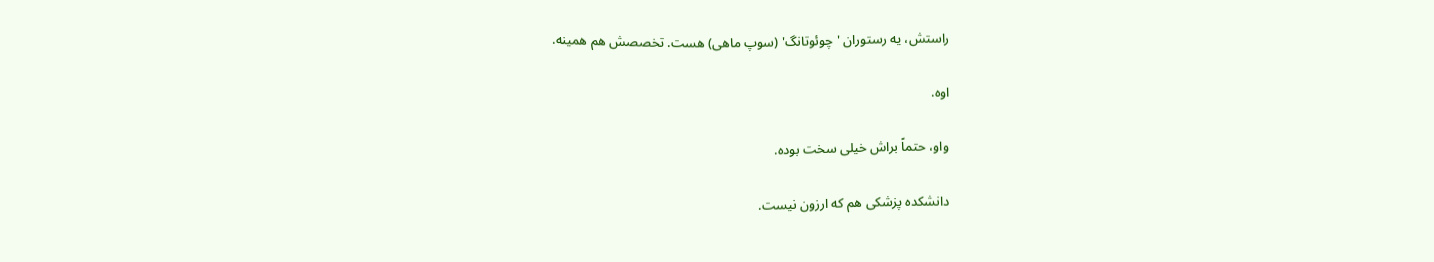راستش، یه رستوران 'چوئوتانگ' (سوپ ماهی) هست. تخصصش هم همینه.

اوه.

واو، حتماً براش خیلی سخت بوده.

دانشکده پزشکی هم که ارزون نیست.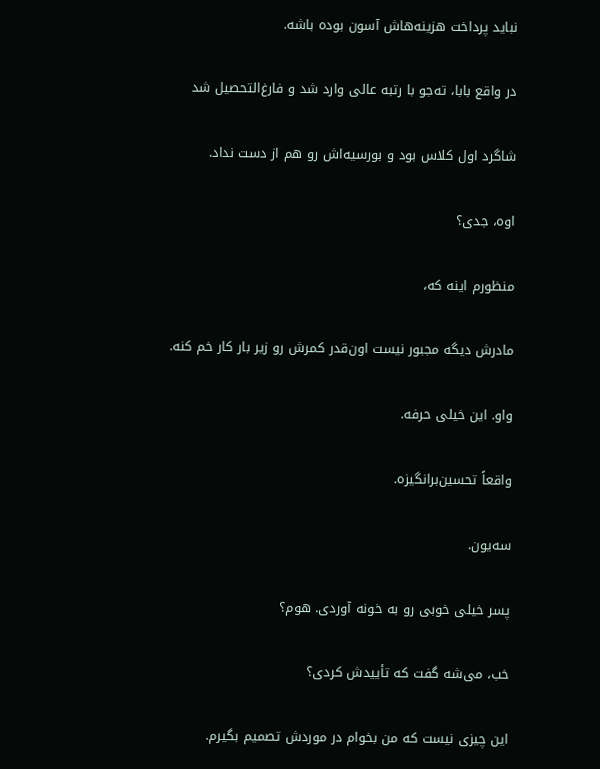نباید پرداخت هزینه‌هاش آسون بوده باشه.

در واقع بابا، ته‌جو با رتبه عالی وارد شد و فارغ‌التحصیل شد

شاگرد اول کلاس بود و بورسیه‌اش رو هم از دست نداد.

اوه، جدی؟

منظورم اینه که،

مادرش دیگه مجبور نیست اون‌قدر کمرش رو زیر بار کار خم کنه.

واو. این خیلی حرفه.

واقعاً تحسین‌برانگیزه.

سه‌یون.

پسر خیلی خوبی رو به خونه آوردی. هوم؟

خب، می‌شه گفت که تأییدش کردی؟

این چیزی نیست که من بخوام در موردش تصمیم بگیرم.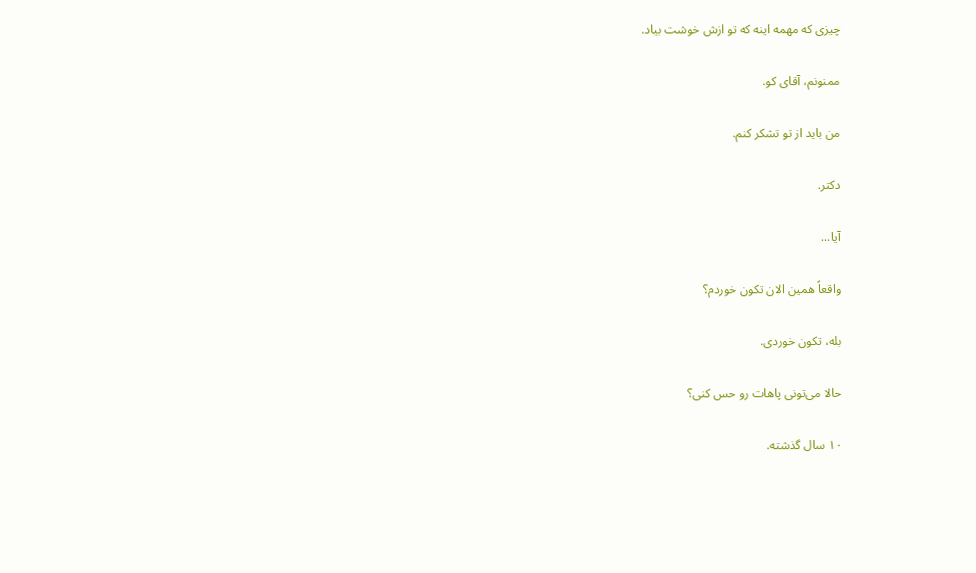چیزی که مهمه اینه که تو ازش خوشت بیاد.

ممنونم، آقای کو.

من باید از تو تشکر کنم.

دکتر.

آیا...

واقعاً همین الان تکون خوردم؟

بله، تکون خوردی.

حالا می‌تونی پاهات رو حس کنی؟

۱۰ سال گذشته.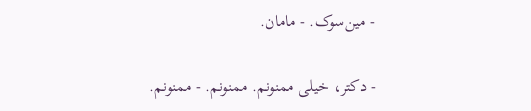- مین‌سوک. - مامان.

- دکتر، خیلی ممنونم. ممنونم. - ممنونم.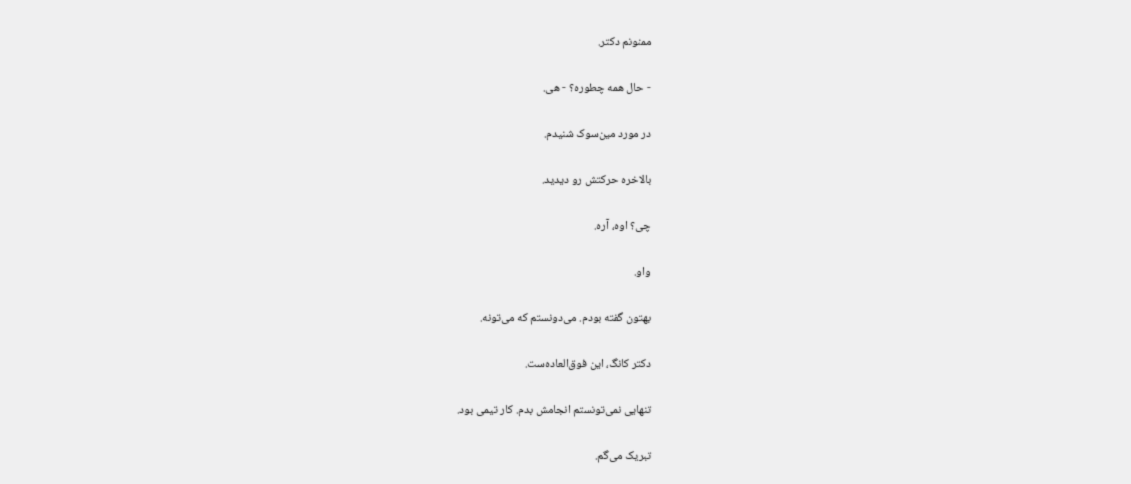ممنونم دکتر.

- حال همه چطوره؟ - هی.

در مورد مین‌سوک شنیدم.

بالاخره حرکتش رو دیدید.

چی؟ اوه، آره.

واو.

بهتون گفته بودم. می‌دونستم که می‌تونه.

دکتر کانگ، این فوق‌العاده‌ست.

تنهایی نمی‌تونستم انجامش بدم. کار تیمی بود.

تبریک می‌گم.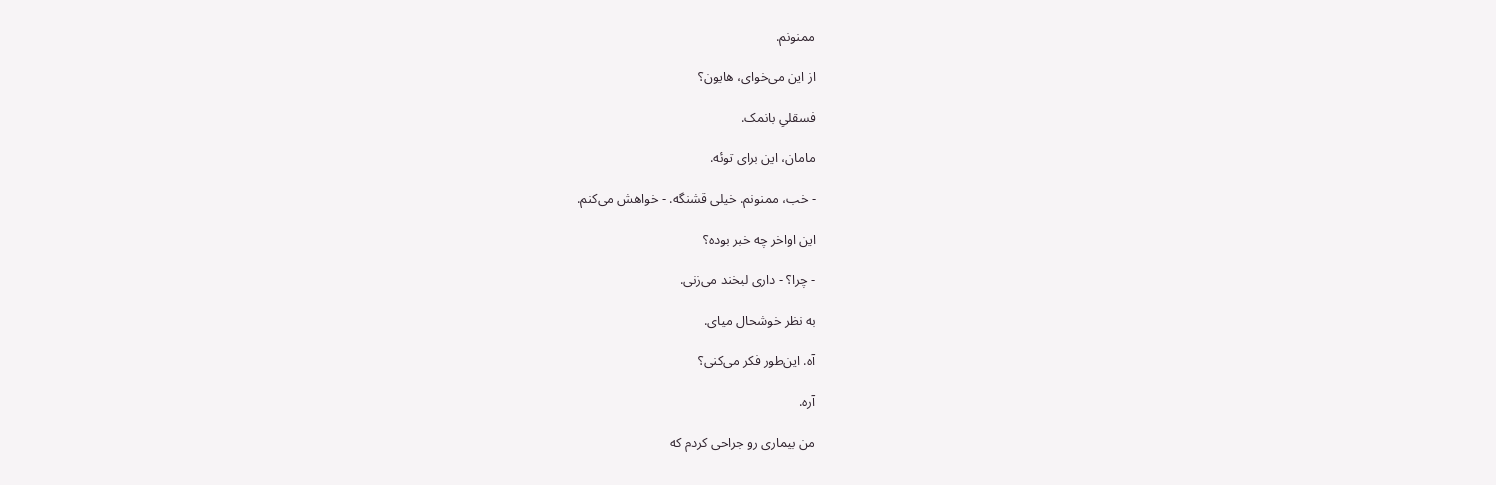ممنونم.

از این می‌خوای، هایون؟

فسقلیِ بانمک.

مامان، این برای توئه.

- خب، ممنونم. خیلی قشنگه. - خواهش می‌کنم.

این اواخر چه خبر بوده؟

- چرا؟ - داری لبخند می‌زنی.

به نظر خوشحال میای.

آه. این‌طور فکر می‌کنی؟

آره.

من بیماری رو جراحی کردم که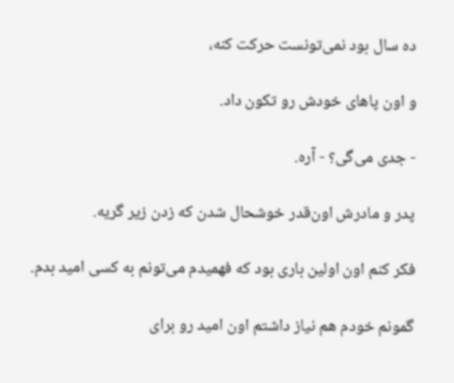ده سال بود نمی‌تونست حرکت کنه،

و اون پاهای خودش رو تکون داد.

- جدی می‌گی؟ - آره.

پدر و مادرش اون‌قدر خوشحال شدن که زدن زیر گریه.

فکر کنم اون اولین باری بود که فهمیدم می‌تونم به کسی امید بدم.

گمونم خودم هم نیاز داشتم اون امید رو برای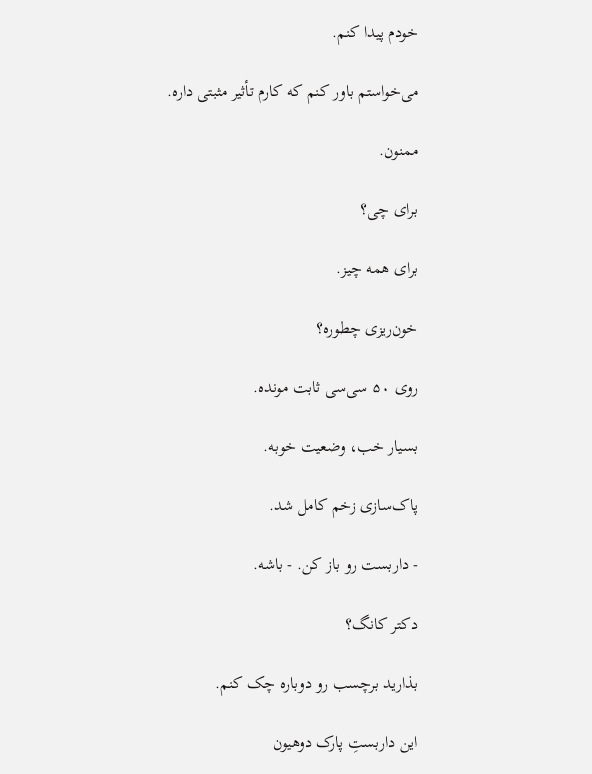خودم پیدا کنم.

می‌خواستم باور کنم که کارم تأثیر مثبتی داره.

ممنون.

برای چی؟

برای همه چیز.

خون‌ریزی چطوره؟

روی ۵۰ سی‌سی ثابت مونده.

بسیار خب، وضعیت خوبه.

پاک‌سازی زخم کامل شد.

- داربست رو باز کن. - باشه.

دکتر کانگ؟

بذارید برچسب رو دوباره چک کنم.

این داربستِ پارک دوهیون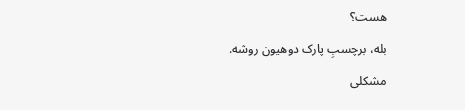هست؟

بله، برچسبِ پارک دوهیون روشه.

مشکلی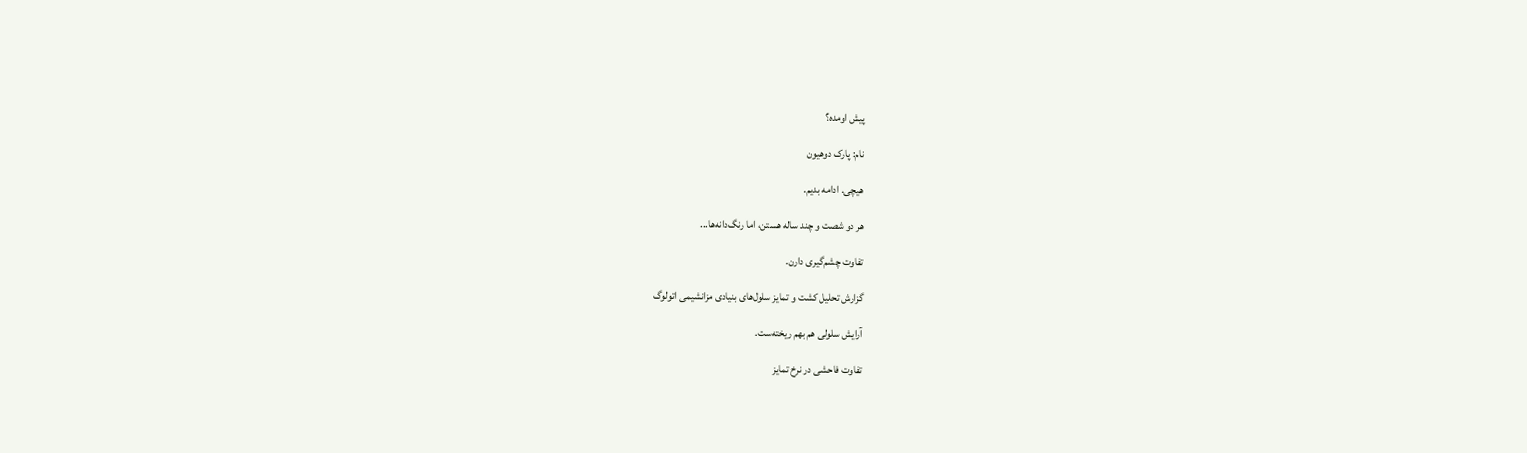پیش اومده؟

نام: پارک دوهیون

هیچی. ادامه بدیم.

هر دو شصت و چند ساله هستن، اما رنگ‌دانه‌ها...

تفاوت چشم‌گیری دارن.

گزارش تحلیل کشت و تمایز سلول‌های بنیادی مزانشیمی اتولوگ

آرایش سلولی هم بهم ریخته‌ست.

تفاوت فاحشی در نرخ تمایز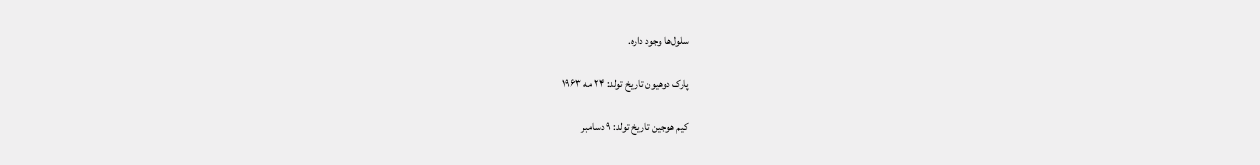سلول‌ها وجود داره.

پارک دوهیون تاریخ تولد: ۲۴ مه ۱۹۶۳

کیم هوجین تاریخ تولد: ۹ دسامبر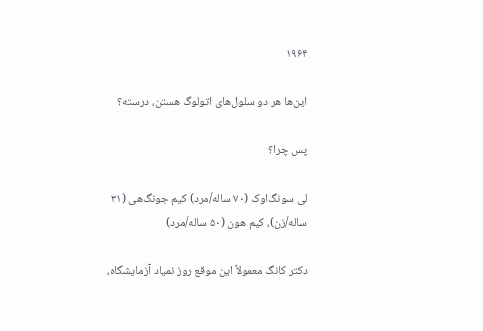۱۹۶۴

این‌ها هر دو سلول‌های اتولوگ هستن، درسته؟

پس چرا؟

لی سونگ‌اوک (۷۰ ساله/مرد) کیم جونگ‌هی (۳۱ ساله/زن)، کیم هون (۵۰ ساله/مرد)

دکتر کانگ معمولاً این موقع روز نمیاد آزمایشگاه،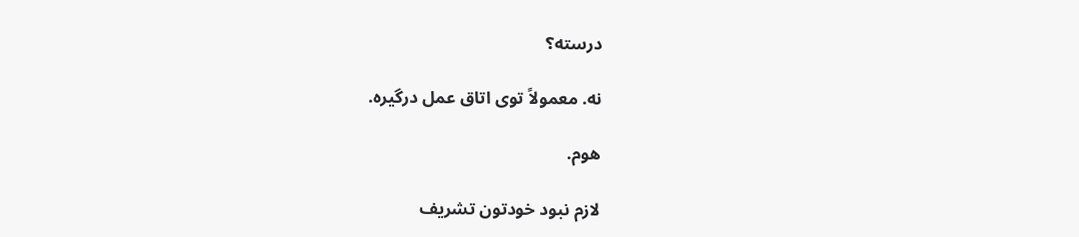درسته؟

نه. معمولاً توی اتاق عمل درگیره.

هوم.

لازم نبود خودتون تشریف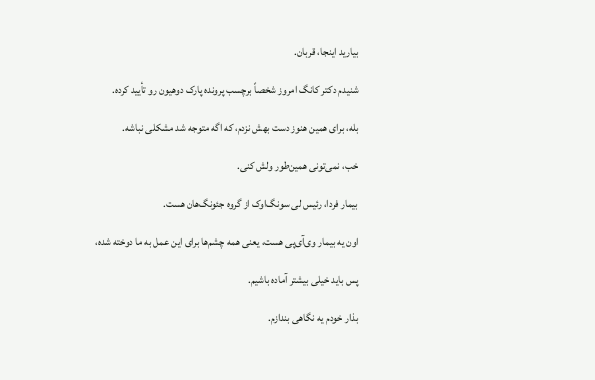بیارید اینجا، قربان.

شنیدم دکتر کانگ امروز شخصاً برچسب پرونده پارک دوهیون رو تأیید کرده.

بله، برای همین هنوز دست بهش نزدم، که اگه متوجه شد مشکلی نباشه.

خب، نمی‌تونی همین‌طور ولش کنی.

بیمار فردا، رئیس لی سونگ‌اوک از گروه جئونگ‌هان هست.

اون یه بیمار وی‌آی‌پی هست، یعنی همه چشم‌ها برای این عمل به ما دوخته شده،

پس باید خیلی بیشتر آماده باشیم.

بذار خودم یه نگاهی بندازم.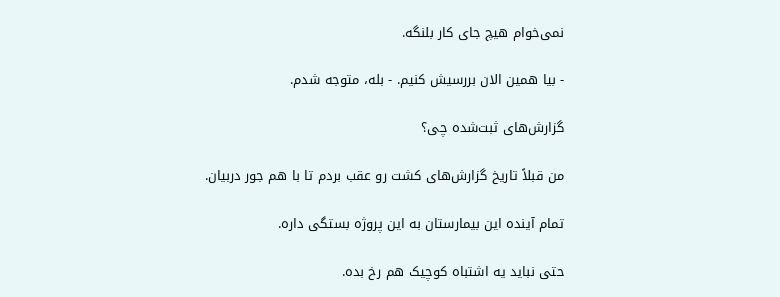نمی‌خوام هیچ جای کار بلنگه.

- بیا همین الان بررسیش کنیم. - بله، متوجه شدم.

گزارش‌های ثبت‌شده چی؟

من قبلاً تاریخ گزارش‌های کشت رو عقب بردم تا با هم جور دربیان.

تمام آینده این بیمارستان به این پروژه بستگی داره.

حتی نباید یه اشتباه کوچیک هم رخ بده.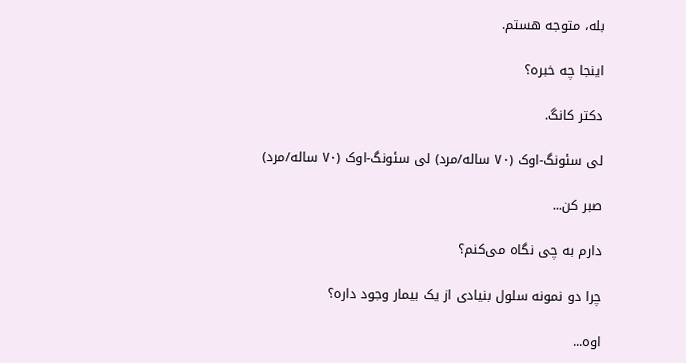بله، متوجه هستم.

اینجا چه خبره؟

دکتر کانگ.

لی سئونگ-اوک (۷۰ ساله/مرد) لی سئونگ-اوک (۷۰ ساله/مرد)

صبر کن...

دارم به چی نگاه می‌کنم؟

چرا دو نمونه سلول بنیادی از یک بیمار وجود داره؟

اوه...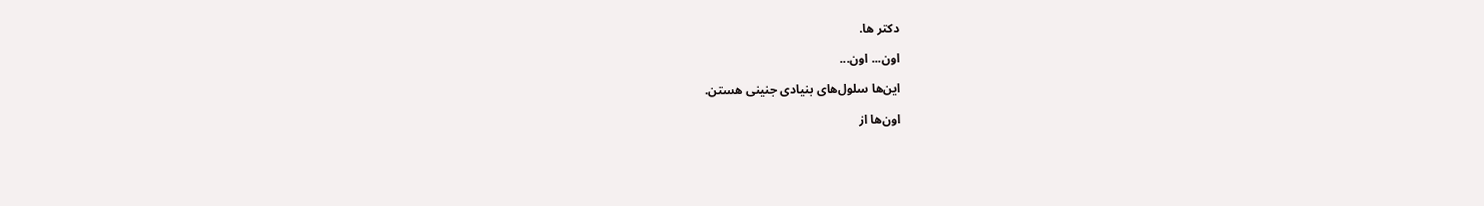دکتر ها.

اون... اون...

این‌ها سلول‌های بنیادی جنینی هستن.

اون‌ها از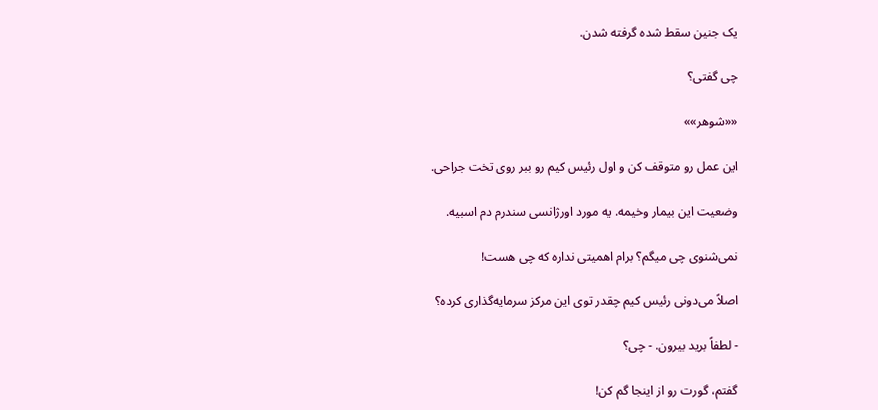یک جنین سقط شده گرفته شدن.

چی گفتی؟

««شوهر»»

این عمل رو متوقف کن و اول رئیس کیم رو ببر روی تخت جراحی.

وضعیت این بیمار وخیمه. یه مورد اورژانسی سندرم دم اسبیه.

نمی‌شنوی چی میگم؟ برام اهمیتی نداره که چی هست!

اصلاً می‌دونی رئیس کیم چقدر توی این مرکز سرمایه‌گذاری کرده؟

- لطفاً برید بیرون. - چی؟

گفتم، گورت رو از اینجا گم کن!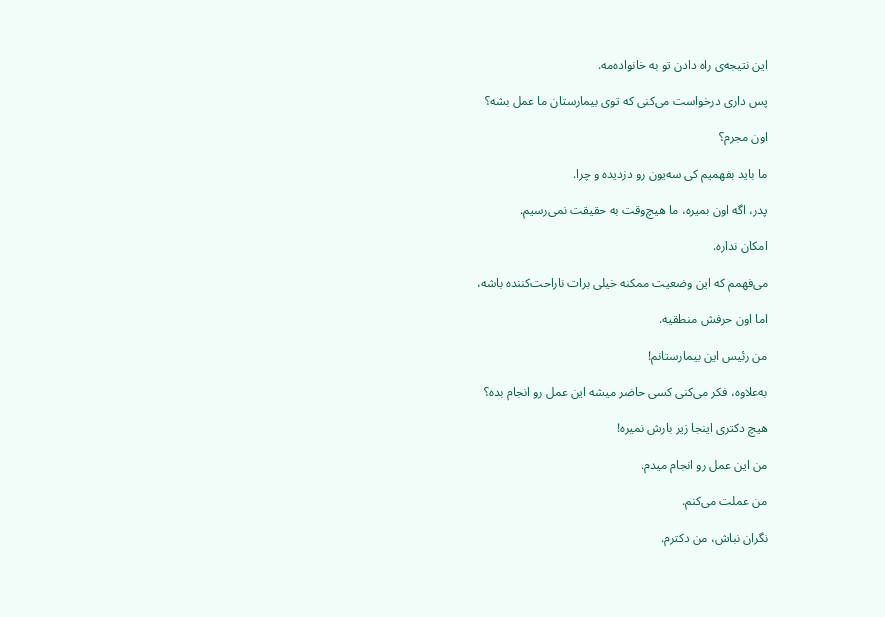این نتیجه‌ی راه دادن تو به خانواده‌مه.

پس داری درخواست می‌کنی که توی بیمارستان ما عمل بشه؟

اون مجرم؟

ما باید بفهمیم کی سه‌یون رو دزدیده و چرا.

پدر، اگه اون بمیره، ما هیچ‌وقت به حقیقت نمی‌رسیم.

امکان نداره.

می‌فهمم که این وضعیت ممکنه خیلی برات ناراحت‌کننده باشه،

اما اون حرفش منطقیه.

من رئیس این بیمارستانم!

به‌علاوه، فکر می‌کنی کسی حاضر میشه این عمل رو انجام بده؟

هیچ دکتری اینجا زیر بارش نمیره!

من این عمل رو انجام میدم.

من عملت می‌کنم.

نگران نباش، من دکترم.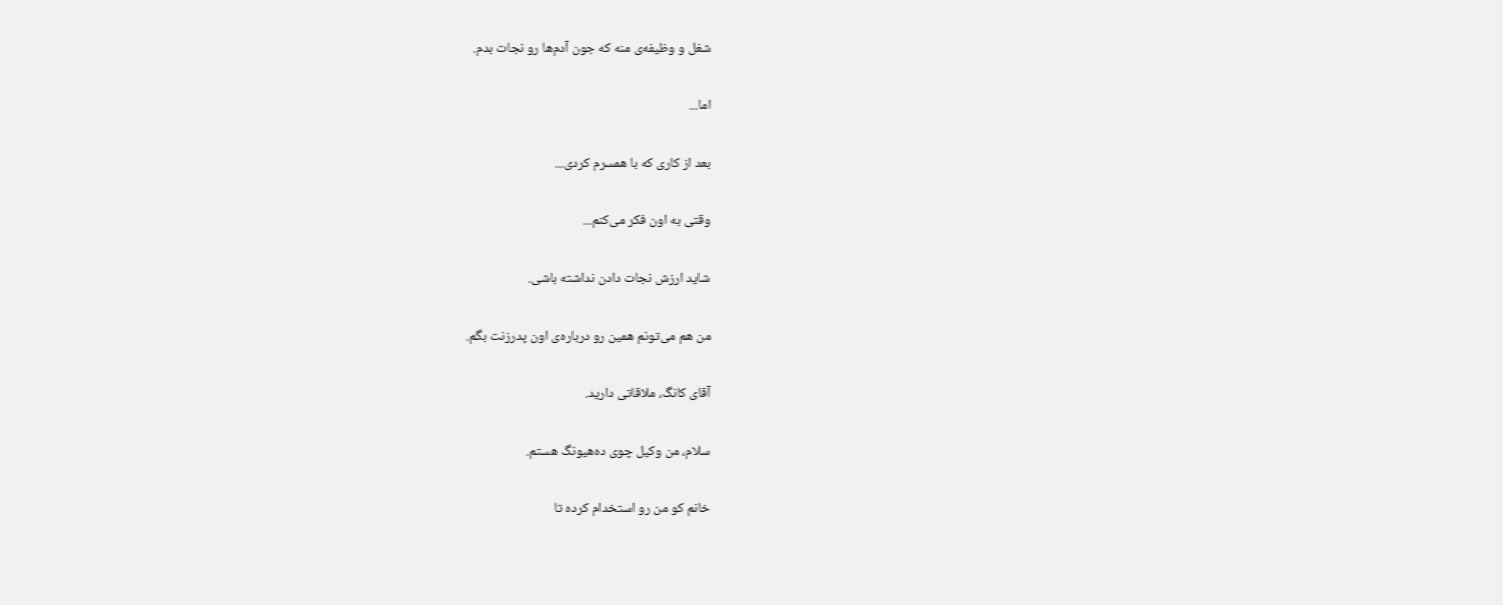شغل و وظیفه‌ی منه که جون آدم‌ها رو نجات بدم.

اما...

بعد از کاری که با همسرم کردی...

وقتی به اون فکر می‌کنم...

شاید ارزش نجات دادن نداشته باشی.

من هم می‌تونم همین رو درباره‌ی اون پدرزنت بگم.

آقای کانگ، ملاقاتی دارید.

سلام، من وکیل چوی ده‌هیونگ هستم.

خانم کو من رو استخدام کرده تا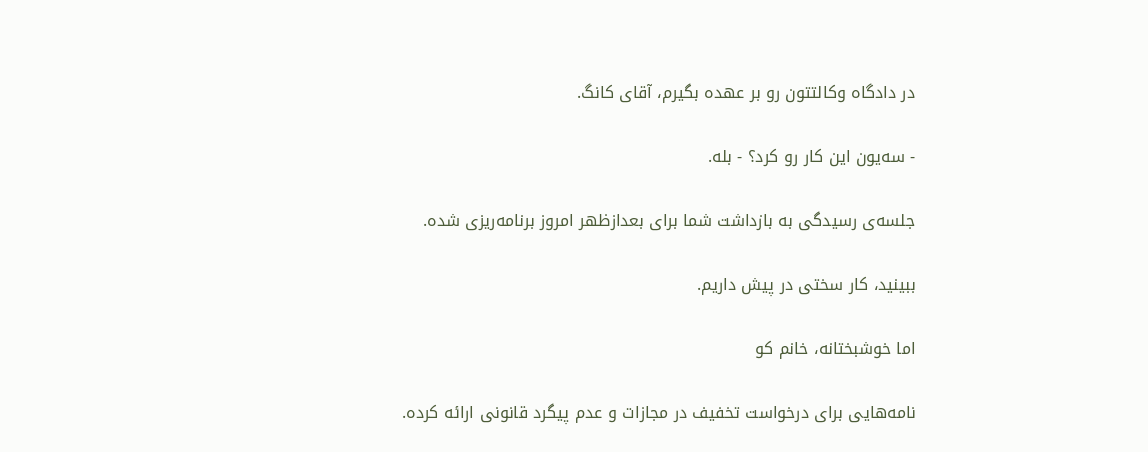در دادگاه وکالتتون رو بر عهده بگیرم، آقای کانگ.

- سه‌یون این کار رو کرد؟ - بله.

جلسه‌ی رسیدگی به بازداشت شما برای بعدازظهر امروز برنامه‌ریزی شده.

ببینید، کار سختی در پیش داریم.

اما خوشبختانه، خانم کو

نامه‌هایی برای درخواست تخفیف در مجازات و عدم پیگرد قانونی ارائه کرده.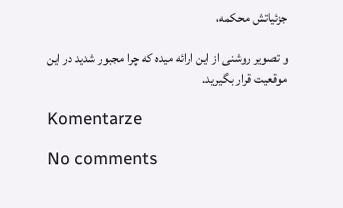جزئیاتش محکمه،

و تصویر روشنی از این ارائه میده که چرا مجبور شدید در این موقعیت قرار بگیرید.

Komentarze

No comments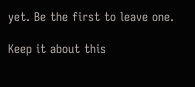yet. Be the first to leave one.

Keep it about this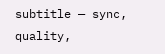subtitle — sync, quality,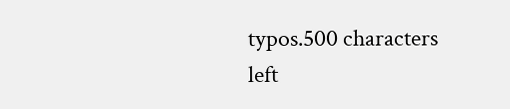typos.500 characters left